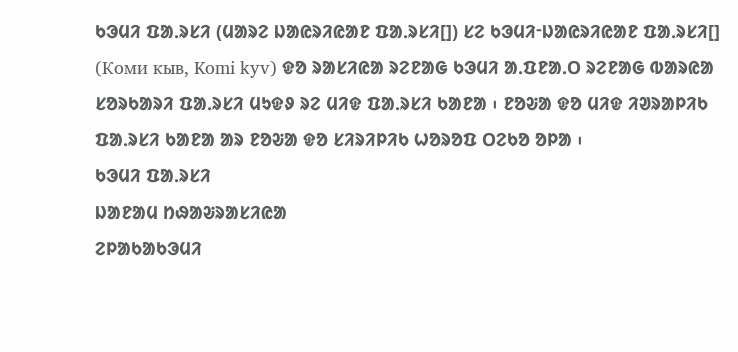ᱠᱳᱢᱤ ᱯᱟᱹᱨᱥᱤ (ᱢᱟᱨᱮ ᱡᱟᱭᱨᱤᱭᱟᱱ ᱯᱟᱹᱨᱥᱤ[]) ᱥᱮ ᱠᱳᱢᱤᱼᱡᱟᱭᱨᱤᱭᱟᱱ ᱯᱟᱹᱨᱥᱤ[] (Коми кыв, Komi kyv) ᱫᱚ ᱨᱟᱥᱤᱭᱟ ᱨᱮᱱᱟᱜ ᱠᱳᱢᱤ ᱟᱹᱯᱱᱟᱹᱛ ᱨᱮᱱᱟᱜ ᱵᱟᱨᱭᱟ ᱥᱚᱨᱠᱟᱨᱤ ᱯᱟᱹᱨᱥᱤ ᱢᱩᱫᱽ ᱨᱮ ᱢᱤᱫ ᱯᱟᱹᱨᱥᱤ ᱠᱟᱱᱟ ᱾ ᱱᱚᱶᱟ ᱫᱚ ᱢᱤᱫ ᱤᱣᱨᱟᱞᱤᱠ ᱯᱟᱹᱨᱥᱤ ᱠᱟᱱᱟ ᱟᱨ ᱱᱚᱶᱟ ᱫᱚ ᱥᱤᱨᱤᱞᱤᱠ ᱦᱚᱨᱚᱯ ᱛᱮᱠᱚ ᱚᱞᱟ ᱾
ᱠᱳᱢᱤ ᱯᱟᱹᱨᱥᱤ
ᱡᱟᱱᱟᱢ ᱴᱷᱟᱶᱨᱟᱥᱤᱭᱟ
ᱮᱞᱟᱠᱟᱠᱳᱢᱤ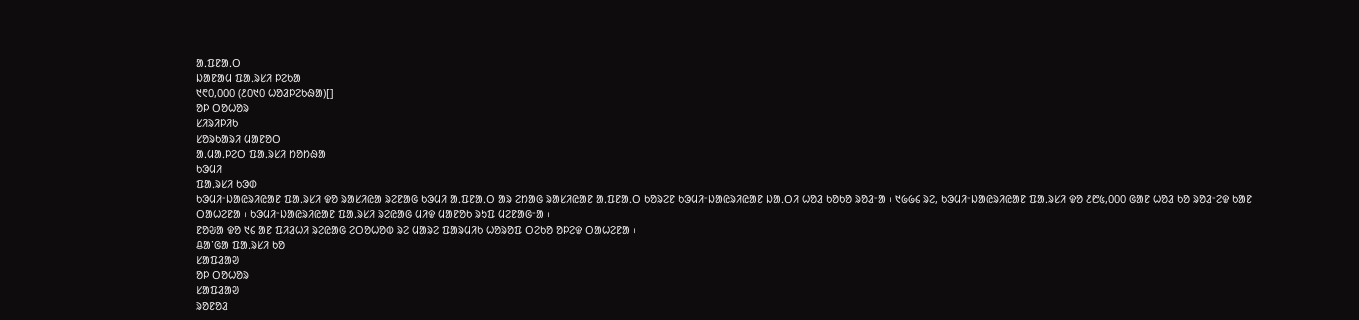ᱟᱹᱯᱱᱟᱹᱛ
ᱡᱟᱱᱟᱢ ᱯᱟᱹᱨᱥᱤ ᱞᱮᱠᱟ
᱑᱖᱐,᱐᱐᱐ (᱒᱐᱑᱐ ᱦᱚᱲᱞᱮᱠᱷᱟ)[]
ᱚᱞ ᱛᱚᱦᱚᱨ
ᱥᱤᱨᱤᱞᱤᱠ
ᱥᱚᱨᱠᱟᱨᱤ ᱢᱟᱱᱚᱛ
ᱟᱹᱢᱟᱹᱞᱮᱛ ᱯᱟᱹᱨᱥᱤ ᱴᱚᱴᱷᱟ
ᱠᱳᱢᱤ
ᱯᱟᱹᱨᱥᱤ ᱠᱳᱰ
ᱠᱳᱢᱤᱼᱡᱟᱭᱨᱤᱭᱟᱱ ᱯᱟᱹᱨᱥᱤ ᱫᱚ ᱨᱟᱥᱤᱭᱟ ᱨᱮᱱᱟᱜ ᱠᱳᱢᱤ ᱟᱹᱯᱱᱟᱹᱛ ᱟᱨ ᱮᱴᱟᱜ ᱨᱟᱥᱤᱭᱟᱱ ᱟᱹᱯᱱᱟᱹᱛ ᱠᱚᱨᱮᱱ ᱠᱳᱢᱤᱼᱡᱟᱭᱨᱤᱭᱟᱱ ᱡᱟᱹᱛᱤ ᱦᱚᱲ ᱠᱚᱠᱚ ᱨᱚᱲᱼᱟ ᱾ ᱑᱙᱙᱔ ᱨᱮ, ᱠᱳᱢᱤᱼᱡᱟᱭᱨᱤᱭᱟᱱ ᱯᱟᱹᱨᱥᱤ ᱫᱚ ᱒᱘᱕,᱐᱐᱐ ᱜᱟᱱ ᱦᱚᱲ ᱠᱚ ᱨᱚᱲᱼᱮᱫ ᱠᱟᱱ ᱛᱟᱦᱮᱱᱟ ᱾ ᱠᱳᱢᱤᱼᱡᱟᱭᱨᱤᱭᱟᱱ ᱯᱟᱹᱨᱥᱤ ᱨᱮᱭᱟᱜ ᱢᱤᱫ ᱢᱟᱱᱚᱠ ᱨᱩᱯ ᱢᱮᱱᱟᱜᱼᱟ ᱾
ᱱᱚᱶᱟ ᱫᱚ ᱑᱔ ᱟᱱ ᱯᱤᱲᱦᱤ ᱨᱮᱭᱟᱜ ᱮᱛᱚᱦᱚᱵ ᱨᱮ ᱢᱟᱨᱮ ᱯᱟᱨᱢᱤᱠ ᱦᱚᱨᱚᱯ ᱛᱮᱠᱚ ᱚᱞᱮᱫ ᱛᱟᱦᱮᱱᱟ ᱾
ᱪᱟᱸᱜᱟ ᱯᱟᱹᱨᱥᱤ ᱠᱚ
ᱥᱟᱯᱲᱟᱣ
ᱚᱞ ᱛᱚᱦᱚᱨ
ᱥᱟᱯᱲᱟᱣ
ᱨᱚᱱᱚᱲ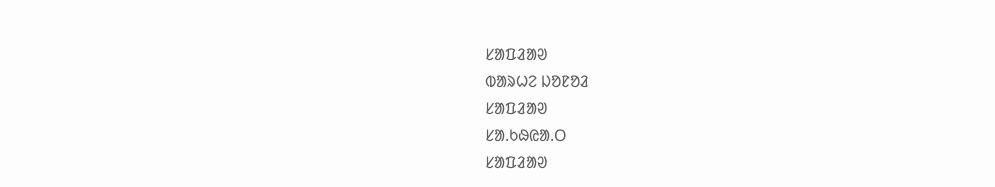ᱥᱟᱯᱲᱟᱣ
ᱵᱟᱨᱦᱮ ᱡᱚᱱᱚᱲ
ᱥᱟᱯᱲᱟᱣ
ᱥᱟ.ᱠᱷᱭᱟ.ᱛ
ᱥᱟᱯᱲᱟᱣ